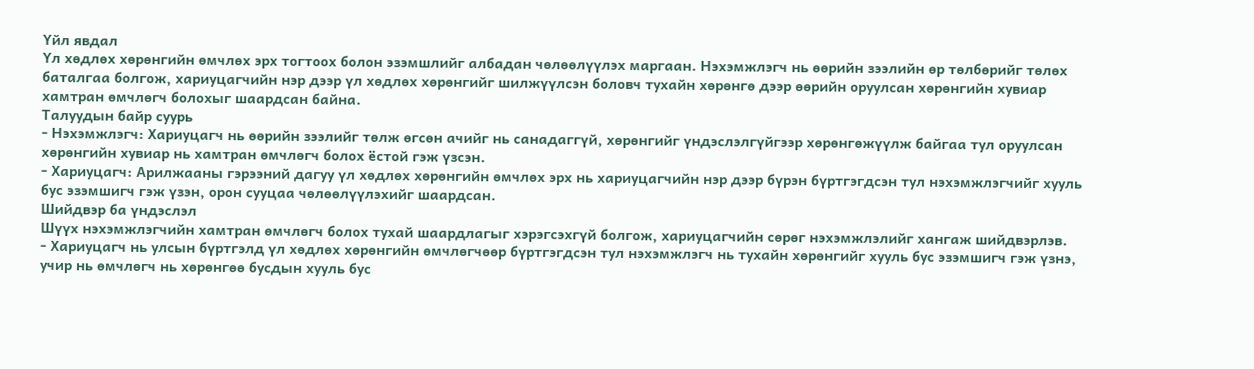Үйл явдал
Үл хөдлөх хөрөнгийн өмчлөх эрх тогтоох болон эзэмшлийг албадан чөлөөлүүлэх маргаан. Нэхэмжлэгч нь өөрийн зээлийн өр төлбөрийг төлөх баталгаа болгож, хариуцагчийн нэр дээр үл хөдлөх хөрөнгийг шилжүүлсэн боловч тухайн хөрөнгө дээр өөрийн оруулсан хөрөнгийн хувиар хамтран өмчлөгч болохыг шаардсан байна.
Талуудын байр суурь
- Нэхэмжлэгч: Хариуцагч нь өөрийн зээлийг төлж өгсөн ачийг нь санадаггүй, хөрөнгийг үндэслэлгүйгээр хөрөнгөжүүлж байгаа тул оруулсан хөрөнгийн хувиар нь хамтран өмчлөгч болох ёстой гэж үзсэн.
- Хариуцагч: Арилжааны гэрээний дагуу үл хөдлөх хөрөнгийн өмчлөх эрх нь хариуцагчийн нэр дээр бүрэн бүртгэгдсэн тул нэхэмжлэгчийг хууль бус эзэмшигч гэж үзэн, орон сууцаа чөлөөлүүлэхийг шаардсан.
Шийдвэр ба үндэслэл
Шүүх нэхэмжлэгчийн хамтран өмчлөгч болох тухай шаардлагыг хэрэгсэхгүй болгож, хариуцагчийн сөрөг нэхэмжлэлийг хангаж шийдвэрлэв.
- Хариуцагч нь улсын бүртгэлд үл хөдлөх хөрөнгийн өмчлөгчөөр бүртгэгдсэн тул нэхэмжлэгч нь тухайн хөрөнгийг хууль бус эзэмшигч гэж үзнэ, учир нь өмчлөгч нь хөрөнгөө бусдын хууль бус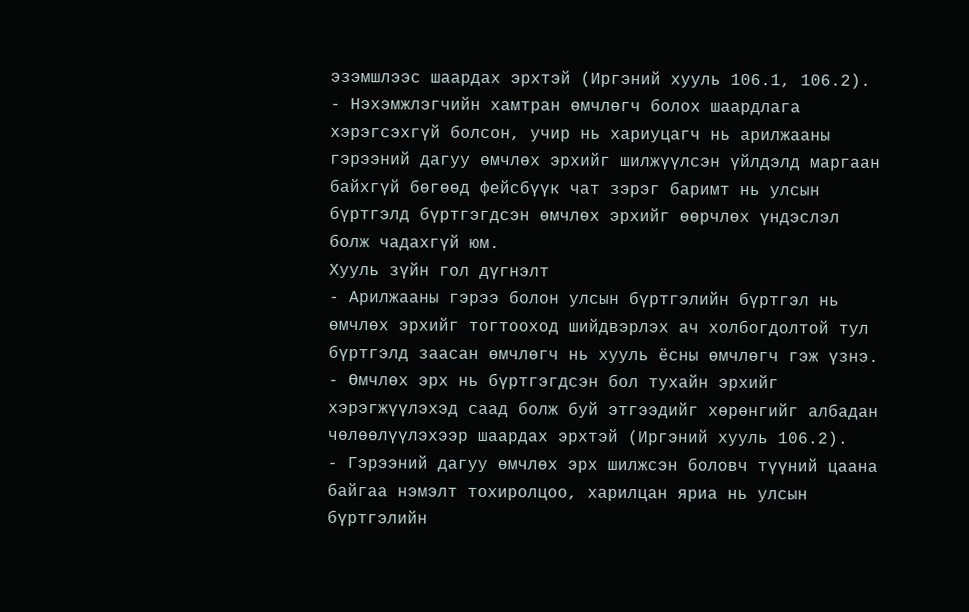эзэмшлээс шаардах эрхтэй (Иргэний хууль 106.1, 106.2).
- Нэхэмжлэгчийн хамтран өмчлөгч болох шаардлага хэрэгсэхгүй болсон, учир нь хариуцагч нь арилжааны гэрээний дагуу өмчлөх эрхийг шилжүүлсэн үйлдэлд маргаан байхгүй бөгөөд фейсбүүк чат зэрэг баримт нь улсын бүртгэлд бүртгэгдсэн өмчлөх эрхийг өөрчлөх үндэслэл болж чадахгүй юм.
Хууль зүйн гол дүгнэлт
- Арилжааны гэрээ болон улсын бүртгэлийн бүртгэл нь өмчлөх эрхийг тогтооход шийдвэрлэх ач холбогдолтой тул бүртгэлд заасан өмчлөгч нь хууль ёсны өмчлөгч гэж үзнэ.
- Өмчлөх эрх нь бүртгэгдсэн бол тухайн эрхийг хэрэгжүүлэхэд саад болж буй этгээдийг хөрөнгийг албадан чөлөөлүүлэхээр шаардах эрхтэй (Иргэний хууль 106.2).
- Гэрээний дагуу өмчлөх эрх шилжсэн боловч түүний цаана байгаа нэмэлт тохиролцоо, харилцан яриа нь улсын бүртгэлийн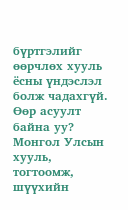бүртгэлийг өөрчлөх хууль ёсны үндэслэл болж чадахгүй.
Өөр асуулт байна уу?
Монгол Улсын хууль, тогтоомж, шүүхийн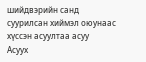шийдвэрийн санд суурилсан хиймэл оюунаас хүссэн асуултаа асуу
Асуух